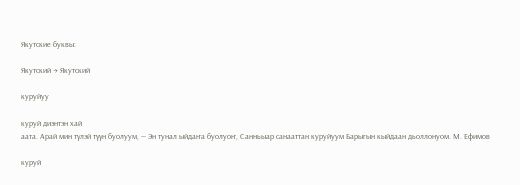Якутские буквы:

Якутский → Якутский

куруйуу

куруй диэнтэн хай
аата. Арай мин түлэй түүн буолуум, — Эн тунал ыйдаҥа буолуоҥ, Санньыар санааттан куруйуум Барыгын кыйдаан дьоллонуом. М. Ефимов

куруй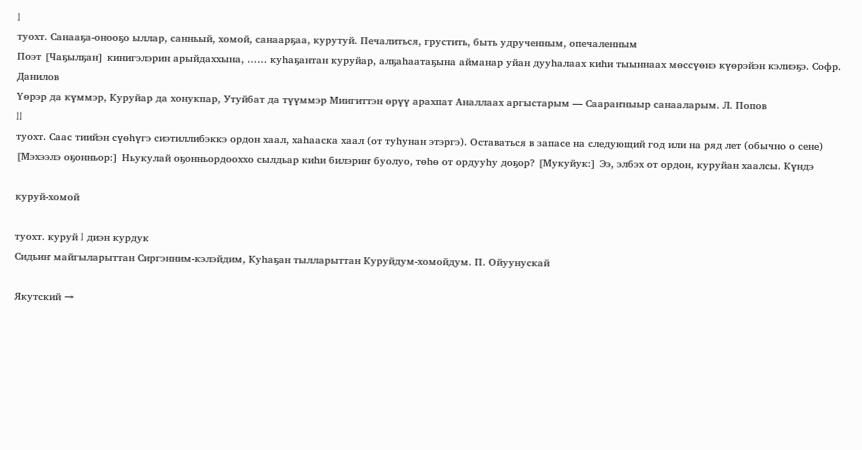I
туохт. Санааҕа-онооҕо ыллар, санньый, хомой, санаарҕаа, курутуй. Печалиться, грустить, быть удрученным, опечаленным
Поэт [Чаҕылҕан] кинигэлэрин арыйдаххына, …… куһаҕантан куруйар, алҕаһаатаҕына айманар уйан дууһалаах киһи тыыннаах мөссүөнэ күөрэйэн кэлиэҕэ. Софр. Данилов
Үөрэр да күммэр, Куруйар да хонукпар, Утуйбат да түүммэр Миигиттэн өрүү арахпат Аналлаах аргыстарым — Саараҥныыр санааларым. Л. Попов
II
туохт. Саас тиийэн сүөһүгэ сиэтиллибэккэ ордон хаал, хаһааска хаал (от туһунан этэргэ). Оставаться в запасе на следующий год или на ряд лет (обычно о сене)
[Мэхээлэ оҕонньор:] Ньукулай оҕонньордооххо сылдьар киһи билэриҥ буолуо, төһө от ордууһу доҕор? [Мукуйук:] Ээ, элбэх от ордон, куруйан хаалсы. Күндэ

куруй-хомой

туохт. куруй I диэн курдук
Сидьиҥ майгыларыттан Сиргэнним-кэлэйдим, Куһаҕан тылларыттан Куруйдум-хомойдум. П. Ойуунускай

Якутский →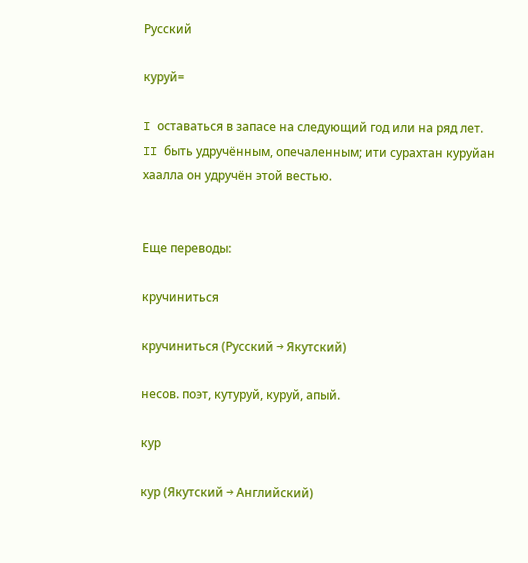Русский

куруй=

I оставаться в запасе на следующий год или на ряд лет.
II быть удручённым, опечаленным; ити сурахтан куруйан хаалла он удручён этой вестью.


Еще переводы:

кручиниться

кручиниться (Русский → Якутский)

несов. поэт, кутуруй, куруй, апый.

кур

кур (Якутский → Английский)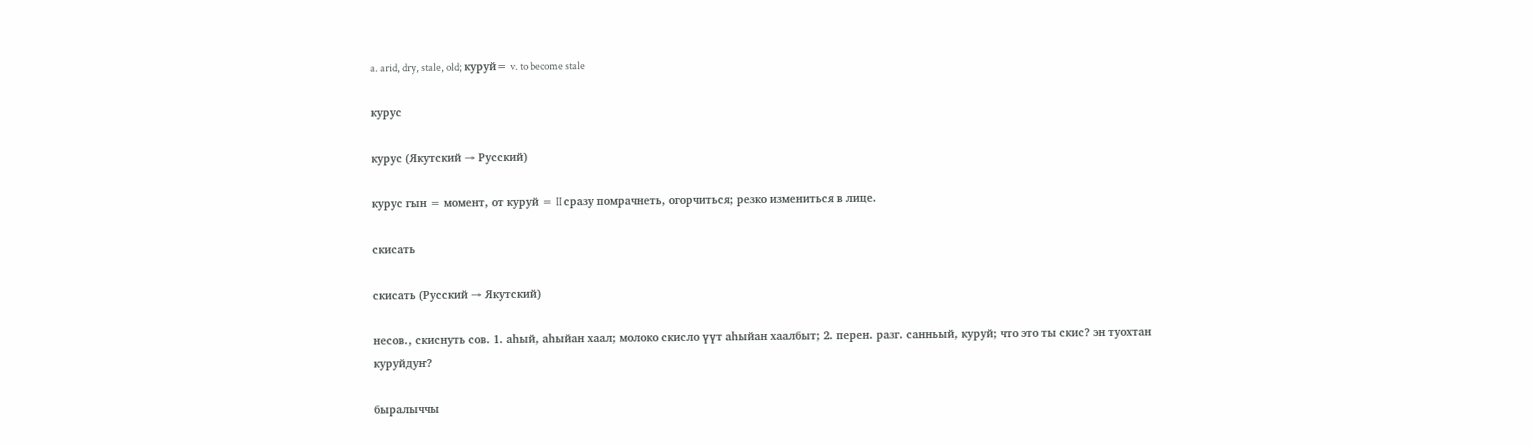a. arid, dry, stale, old; куруй= v. to become stale

курус

курус (Якутский → Русский)

курус гын = момент, от куруй = II сразу помрачнеть, огорчиться; резко измениться в лице.

скисать

скисать (Русский → Якутский)

несов., скиснуть сов. 1. аһый, аһыйан хаал; молоко скисло үүт аһыйан хаалбыт; 2. перен. разг. санньый, куруй; что это ты скис? эн туохтан куруйдуҥ?

быралыччы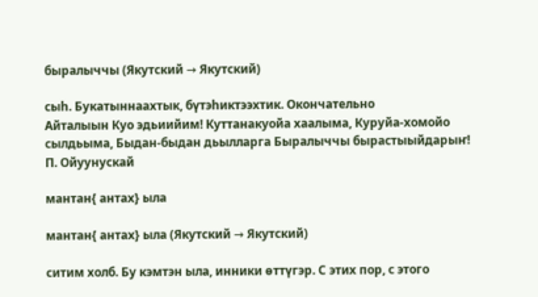быралыччы (Якутский → Якутский)

сыһ. Букатыннаахтык, бүтэһиктээхтик. Окончательно
Айталыын Куо эдьиийим! Куттанакуойа хаалыма, Куруйа-хомойо сылдьыма, Быдан-быдан дьылларга Быралыччы бырастыыйдарыҥ! П. Ойуунускай

мантан{ антах} ыла

мантан{ антах} ыла (Якутский → Якутский)

ситим холб. Бу кэмтэн ыла, инники өттүгэр. С этих пор, с этого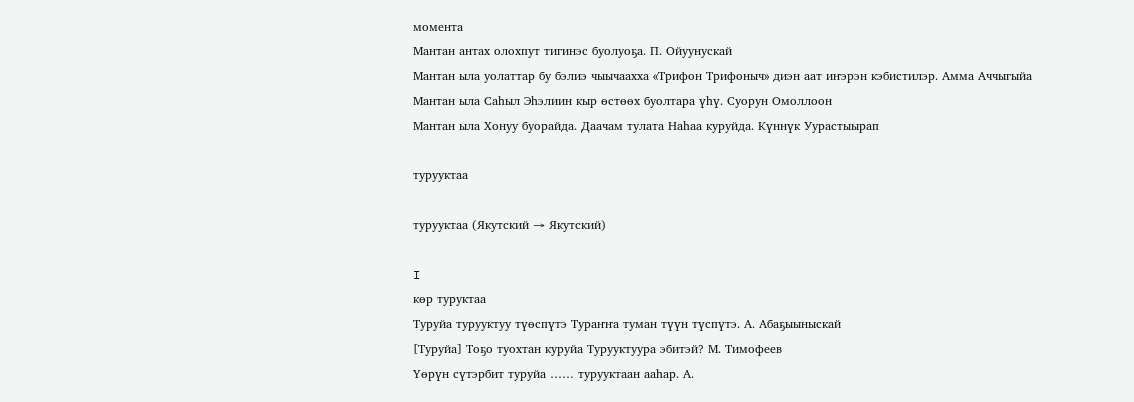момента
Мантан антах олохпут тигинэс буолуоҕа. П. Ойуунускай
Мантан ыла уолаттар бу бэлиэ чыычаахха «Трифон Трифоныч» диэн аат иҥэрэн кэбистилэр. Амма Аччыгыйа
Мантан ыла Саһыл Эһэлиин кыр өстөөх буолтара үһү. Суорун Омоллоон
Мантан ыла Хонуу буорайда. Даачам тулата Наһаа куруйда. Күннүк Уурастыырап

турууктаа

турууктаа (Якутский → Якутский)

I
көр туруктаа
Туруйа турууктуу түөспүтэ Тураҥҥа туман түүн түспүтэ. А. Абаҕыыныскай
[Туруйа] Тоҕо туохтан куруйа Турууктуура эбитэй? М. Тимофеев
Үөрүн сүтэрбит туруйа …… турууктаан ааһар. А.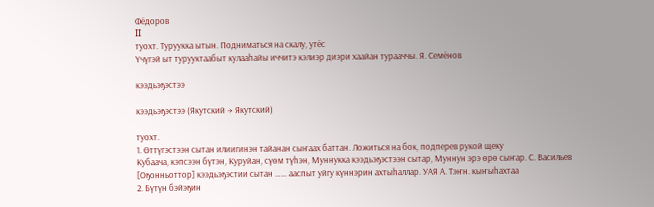Фёдоров
II
туохт. Туруукка ытын. Подниматься на скалу, утёс
Үчүгэй ыт турууктаабыт кулааһайы иччитэ кэлиэр диэри хаайан турааччы. Я. Семёнов

кээдьэҕэстээ

кээдьэҕэстээ (Якутский → Якутский)

туохт.
1. Өттүгэстээн сытан илиигинэн тайанан сыҥаах баттан. Ложиться на бок, подперев рукой щеку
Кубаача, кэпсээн бүтэн, Куруйан, сүөм түһэн, Муннукка кээдьэҕэстээн сытар, Муннун эрэ өрө сыҥар. С. Васильев
[Оҕонньоттор] кээдьэҕэстии сытан …… ааспыт уйгу күннэрин ахтыһаллар. УАЯ А. Тэҥн. кыҥыһахтаа
2. Бүтүн бэйэҕин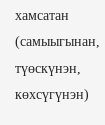хамсатан (самыыгынан, түөскүнэн, көхсүгүнэн)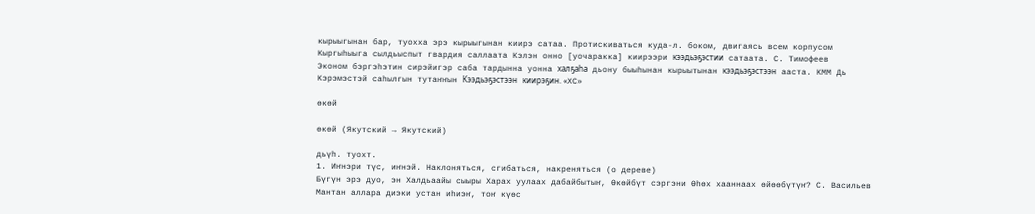кырыыгынан бар, туохха эрэ кырыыгынан киирэ сатаа. Протискиваться куда-л. боком, двигаясь всем корпусом
Кыргыһыыга сылдьыспыт гвардия саллаата Кэлэн онно [уочаракка] киирээри кээдьэҕэстии сатаата. С. Тимофеев
Эконом бэргэһэтин сирэйигэр саба тардынна уонна халҕаһа дьону быыһынан кырыытынан кээдьэҕэстээн ааста. КММ Дь
Кэрэмэстэй саһылгын тутаҥҥын Кээдьэҕэстээн киирэҕин. «ХС»

өкөй

өкөй (Якутский → Якутский)

дьүһ. туохт.
1. Иҥнэри түс, иҥнэй. Наклоняться, сгибаться, накреняться (о дереве)
Бүгүн эрэ дуо, эн Халдьаайы сыыры Харах уулаах дабайбытыҥ, Өкөйбүт сэргэни Өһөх хааннаах өйөөбүтүҥ? С. Васильев
Мантан аллара диэки устан иһиэҥ, тоҥ күөс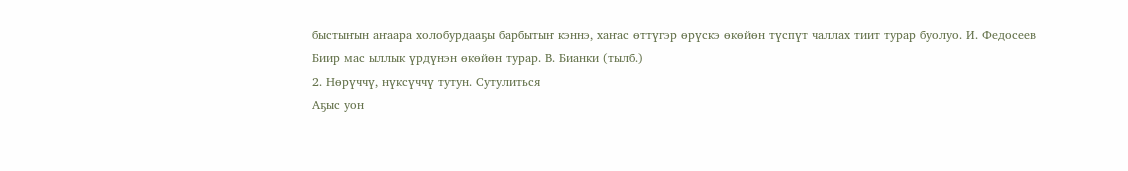быстыҥын аҥаара холобурдааҕы барбытыҥ кэннэ, хаҥас өттүгэр өрүскэ өкөйөн түспүт чаллах тиит турар буолуо. И. Федосеев
Биир мас ыллык үрдүнэн өкөйөн турар. В. Бианки (тылб.)
2. Нөрүччү, нүксүччү тутун. Сутулиться
Аҕыс уон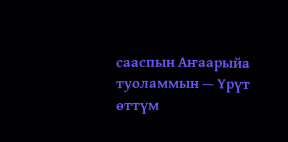сааспын Аҥаарыйа туоламмын — Үрүт өттүм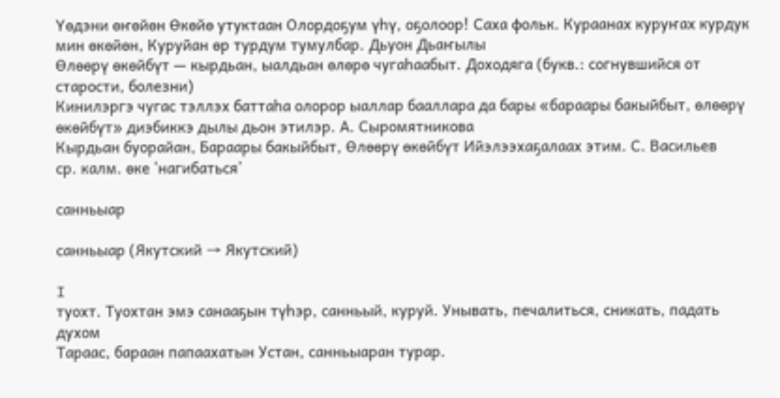Үөдэни өҥөйөн Өкөйө утуктаан Олордоҕум үһү, оҕолоор! Саха фольк. Кураанах куруҥах курдук мин өкөйөн, Куруйан өр турдум тумулбар. Дьуон Дьаҥылы
Өлөөрү өкөйбүт — кырдьан, ыалдьан өлөрө чугаһаабыт. Доходяга (букв.: согнувшийся от старости, болезни)
Кинилэргэ чугас тэллэх баттаһа олорор ыаллар бааллара да бары «бараары бакыйбыт, өлөөрү өкөйбүт» диэбиккэ дылы дьон этилэр. А. Сыромятникова
Кырдьан буорайан, Бараары бакыйбыт, Өлөөрү өкөйбүт Ийэлээхаҕалаах этим. С. Васильев
ср. калм. өке ‘нагибаться’

санньыар

санньыар (Якутский → Якутский)

I
туохт. Туохтан эмэ санааҕын түһэр, санньый, куруй. Унывать, печалиться, сникать, падать духом
Тараас, бараан папаахатын Устан, санньыаран турар.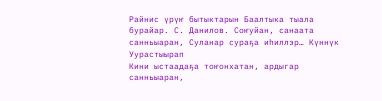Райнис үрүҥ бытыктарын Баалтыка тыала бурайар. С. Данилов. Соҥуйан, санаата санньыаран, Суланар сураҕа иһиллэр… Күннүк Уурастыырап
Кини ыстаадаҕа тоҥонхатан, ардыгар санньыаран,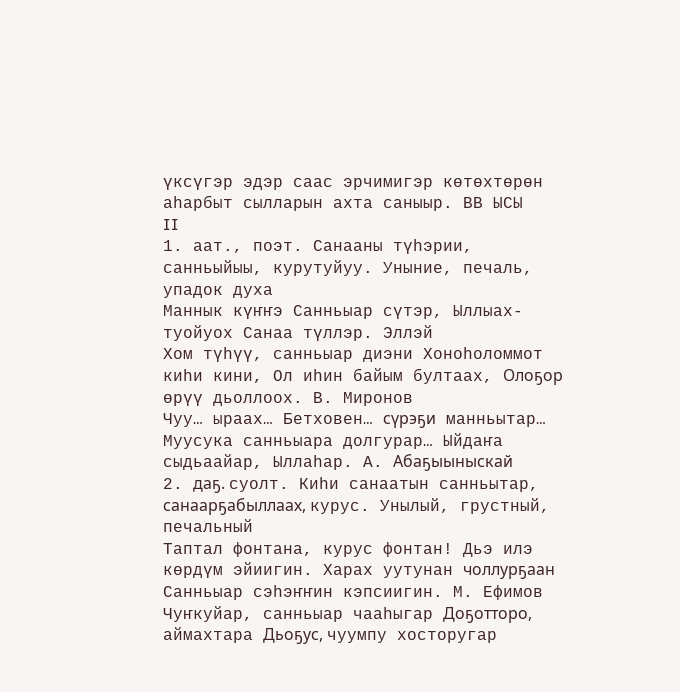үксүгэр эдэр саас эрчимигэр көтөхтөрөн аһарбыт сылларын ахта саныыр. ВВ ЫСЫ
II
1. аат., поэт. Санааны түһэрии, санньыйыы, курутуйуу. Уныние, печаль, упадок духа
Маннык күҥҥэ Санньыар сүтэр, Ыллыах-туойуох Санаа түллэр. Эллэй
Хом түһүү, санньыар диэни Хоноһоломмот киһи кини, Ол иһин байым бултаах, Олоҕор өрүү дьоллоох. В. Миронов
Чуу… ыраах… Бетховен… сүрэҕи манньытар… Муусука санньыара долгурар… Ыйдаҥа сыдьаайар, Ыллаһар. А. Абаҕыыныскай
2. даҕ. суолт. Киһи санаатын санньытар, санаарҕабыллаах, курус. Унылый, грустный, печальный
Таптал фонтана, курус фонтан! Дьэ илэ көрдүм эйиигин. Харах уутунан чоллурҕаан Санньыар сэһэҥҥин кэпсиигин. М. Ефимов
Чуҥкуйар, санньыар чааһыгар Доҕотторо, аймахтара Дьоҕус, чуумпу хосторугар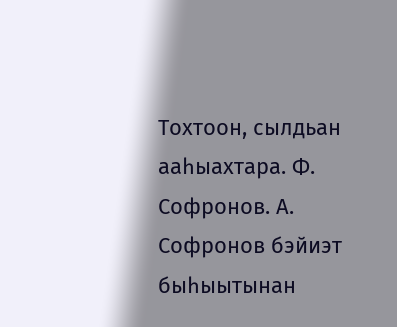Тохтоон, сылдьан ааһыахтара. Ф. Софронов. А. Софронов бэйиэт быһыытынан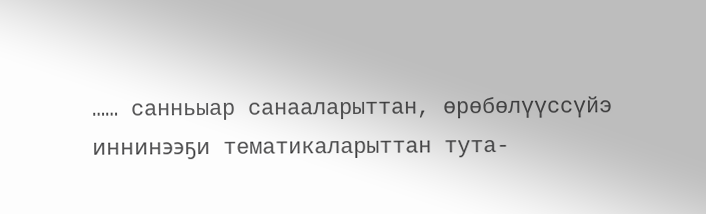…… санньыар санааларыттан, өрөбөлүүссүйэ иннинээҕи тематикаларыттан тута-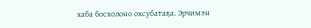хаба босхолоно охсубатаҕа. Эрчимэн